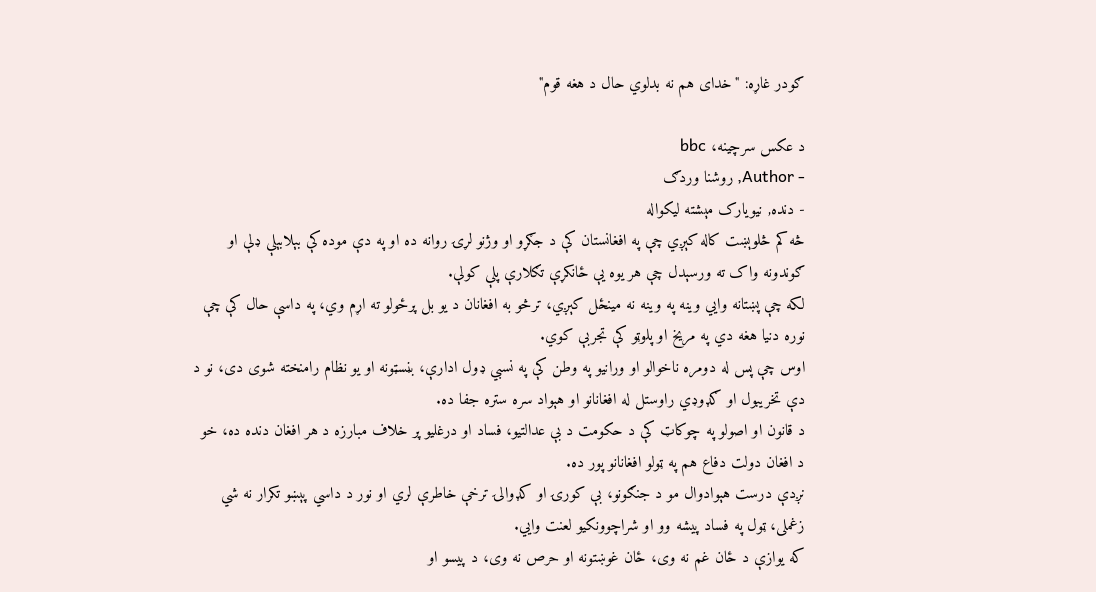ګودر غاړه: "خدای هم نه بدلوي حال د هغه قوم"

د عکس سرچینه، bbc
- Author, روشنا وردګ
- دنده, نیویارک مېشته لیکواله
څه کم څلوېښت کاله کېږي چې په افغانستان کې د جګړو او وژنو لړۍ روانه ده او په دې موده کې بېلابېلې ډلې او ګوندونه واک ته ورسېدل چې هر يوه يې ځانکړې تګلارې پلې کولې.
لکه چې پښتانه وایي وینه په وينه نه مینځل کېږي، ترڅو به افغانان د یو بل پرځولو ته اړم وي، په داسې حال کې چې نوره دنیا هغه دي په مریخ او پلوټو کې تجربې کوي.
اوس چې پس له دومره ناخوالو او ورانیو په وطن کې په نسبي ډول ادارې، بڼسټونه او یو نظام رامنخته شوی دی، نو د دې تخریبول او ګډوډي راوستل له افغانانو او هېواد سره ستره جفا ده.
د قانون او اصولو په چوکاټ کې د حکومت د بې عدالتیو، فساد او درغلیو پر خلاف مبارزه د هر افغان دنده ده، خو د افغان دولت دفاع هم په ټولو افغانانو پور ده.
نږدې درست هېوادوال مو د جنګونو، بې کورۍ او کډوالۍ ترخې خاطرې لري او نور د داسي پېښو تکرار نه شي زغملی، ټول په فساد پیشه وو او شراچوونکیو لعنت وایي.
که یوازې د ځان غم نه وی، ځان غوښتونه او حرص نه وی، د پیسو او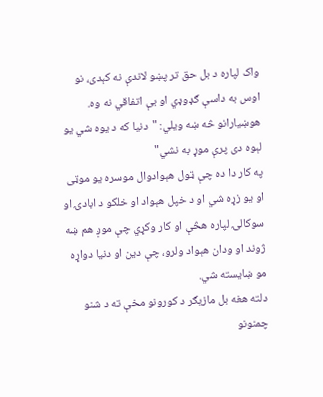واک لپاره د بل حق تر پښو لاندې نه کېدی، نو اوس به داسې ګډوډي او بې اتفاقي نه وه.
هوښیارانو څه ښه ویلي: "دنیا که د یوه شي یو لېوه دی پرې موړ به نشي"
په کار دا ده چې ټول هېوادوال موسره یو موټی او یو زړه شي او د خپل هېواد او خلکو د ابادۍ او سوکالۍ لپاره هڅې او کار وکړي چې موږ هم ښه ژوند او ودان هېواد ولرو، چې دین او دنیا دواړه مو ښایسته شي.
دلته هغه بل مازیګر د کورونو مخې ته د شنو چمنونو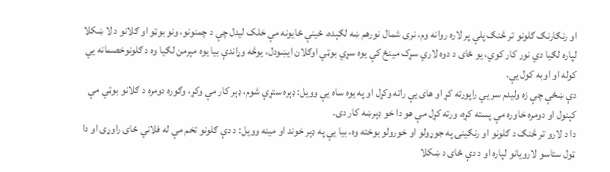او رنګارنګ ګلونو تر څنګ پلې پر لاره روانه وم، نری شمال نورهم ښه لګېده، ځینې ځایونه مې خلک لیدل چې د چمنونو، ونو بوټو او ګلانو د لا ښکلا لپاره لګیا دي نور کار کوي، یو ځای د دوه لاري سړک مینځ کې یوه سړي بوټي اوګلان ایښودل، یوڅه وړاندې بیا یوه مېرمن لګیا وه د ګلونوخصمانه یي کوله او اوبه کول يې.
دې ښځې چې زه ولیدم سر یي راپورته کړ او های یې راته وکړل او په یوه ساه یې وویل: ډېره ستړې شوم، ډېر کار مې وکړ، وګوره دومره د ګلانو بوټي مې کېنول او دومره خاوره مې پسته کړه، ورته کړل مې هو دا خو ډېرښه کار دی.
دا د لارو تر څنګ د ګلونو او رنګينۍ په جوړولو او خورولو بوخته وه، بیا یې په ډېر خوند او مینه وویل: د دې ګلونو تخم مې له فلاني ځای راوړی او دا ټول ستاسو لارویانو لپاره او د دې ځای د ښکلا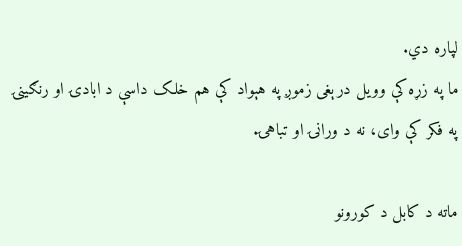لپاره دي.
ما په زړه کې وویل درېغی زموږ په هېواد کې هم خلک داسې د ابادۍ او رنګينۍ په فکر کې وای، نه د ورانۍ او تباهۍ.

ماته د کابل د کورونو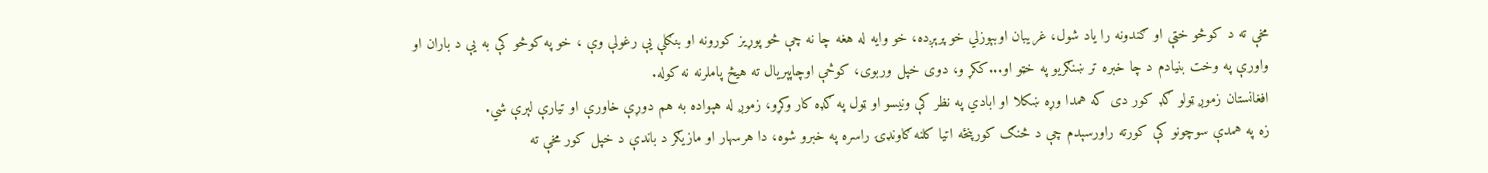مخې ته د کوڅو خټې او ګندونه را یاد شول، غریبان اوبېوزلي خو پرېږده، خو وایه له هغه چا نه چې څو پوړیز کورونه او بنګلې یې رغولې وې ، خو په کوڅو کې به یې د باران او واورې په وخت بنیادم د چا خبره تر ښنګریو په خټو او...ککړ و، دوی خپل وربوی، کوڅې اوچاپېریال ته هیڅ پاملرنه نه کوله.
افغانستان زموږ ټولو ګډ کور دی که همدا وړه ښکلا او ابادي په نظر کې ونیسو او ټول په ګډه کار وکړو، زموږ له هېواده به هم دوړې خاورې او تیارې لېرې شي.
زه په همدې سوچونو کې کورته راورسېدم چې د څنګ کورپنځه اتیا کلنه ګاونډۍ راسره په خبرو شوه، دا هرسهار او مازیګر د باندې د خپل کور مخې ته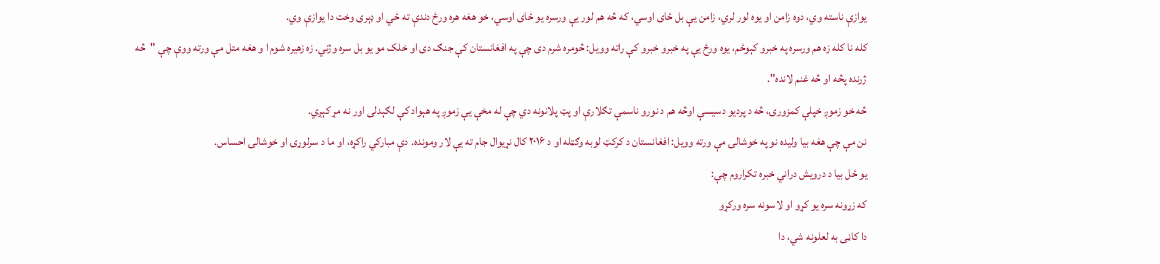یوازې ناسته وي، دوه زامن او یوه لور لري، زامن یې بل ځای اوسي، که څه هم لور یې ورسره یو ځای اوسي، خو هغه هره ورځ دندې ته ځي او ډېری وخت دا یوازې وي.
کله نا کله زه هم ورسره په خبرو کېوځم، یوه ورځ یې په خبرو خبرو کې راته وویل: څومره شرم دی چې په افغانستان کې جنګ دی او خلک مو یو بل سره وژني. زه زهیره شوم ا و هغه متل مې ورته ووې چې "څه ژرنده پڅه او څه غنم لانده".
څه خو زموږ خپلې کمزورۍ، څه د پرديو دسیسې اوڅه هم د نورو ناسمې تګلارې او پټ پلانونه دي چې له مخې یې زموږ په هېواد کې لګېدلی اور نه مړ کېږي.
نن مې چې هغه بیا ولیده نو په خوشالۍ مې ورته وویل: افغانستان د کرکټ لوبه وګټله او د ۲۰۱۶ کال نړیوال جام ته یې لار ومونده. دې مبارکي راکړه، او ما د سرلوړۍ او خوشالۍ احساس.
یو ځل بیا د درویش دراني خبره تکراروم چې:
که زړونه سره یو کړو او لاسونه سره ورکړو
دا کاڼی به لعلونه شي، دا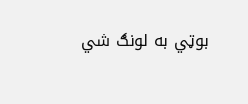بوټي به لونګ شي